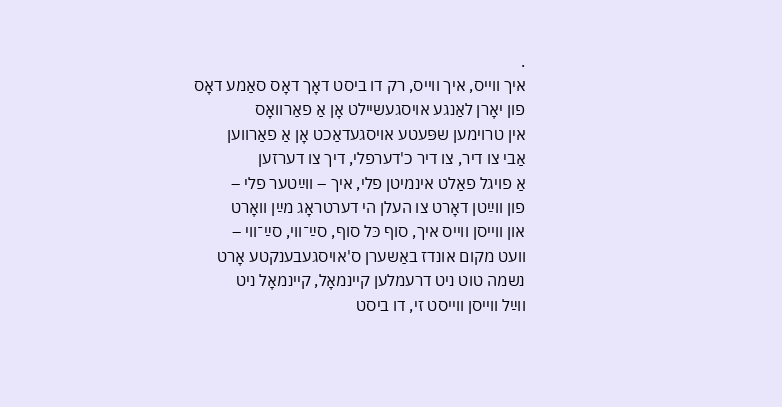.
איך ווייס, איך ווייס, רק דו ביסט דאָך דאָס סאַמע דאָס
פון יאָרן לאַנגע אויסגעשיילט אָן אַ פאַרוואָס
אין טרוימען שפּעטע אויסגעדאַכט אָן אַ פאַרווען
אַבי צו דיר, צו דיר כ'דערפלי, דיך צו דערזען
אַ פויגל פאַלט אינמיטן פלי, איך – ווײַטער פלי –
פון ווײַטן דאָרט צו העלן הי דערטראָג מײַן וואָרט
און ווייסן ווייס איך, סוף כּל סוף, סײַ־ווי, סײַ־ווי –
וועט מקום אונדז באַשערן ס'אויסגעבענקטע אָרט
נשמה טוט ניט דרעמלען קיינמאָל, קיינמאָל ניט
ווײַל ווייסן ווייסט זי, דו ביסט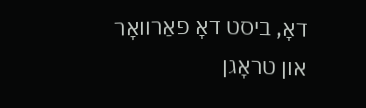דאָ, ביסט דאָ פאַרוואָר
און טראָגן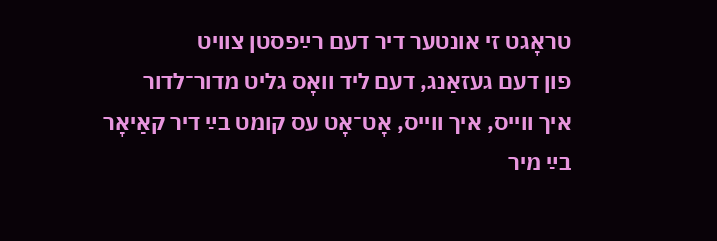טראָגט זי אונטער דיר דעם רײַפסטן צוויט
פון דעם געזאַנג, דעם ליד וואָס גליט מדור־לדור
איך ווייס, איך ווייס, אָט־אָט עס קומט בײַ דיר קאַיאָר
בײַ מיר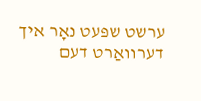ערשט שפּעט נאָר איך דערוואַרט דעם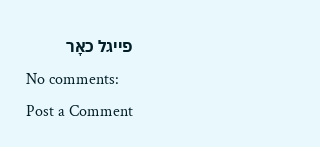פייגל כאָר
No comments:
Post a Comment